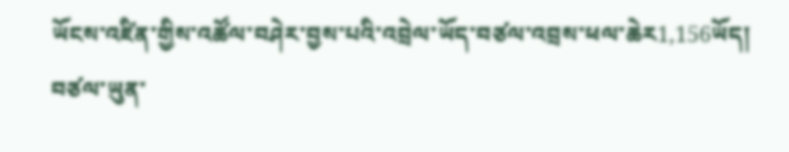ཡོངས་འཛིན་གྱིས་འཚོལ་བཤེར་བྱས་པའི་འབྲེལ་ཡོད་བཙལ་འབྲས་ཕལ་ཆེར1,156ཡོད།  བཙལ་ཡུན་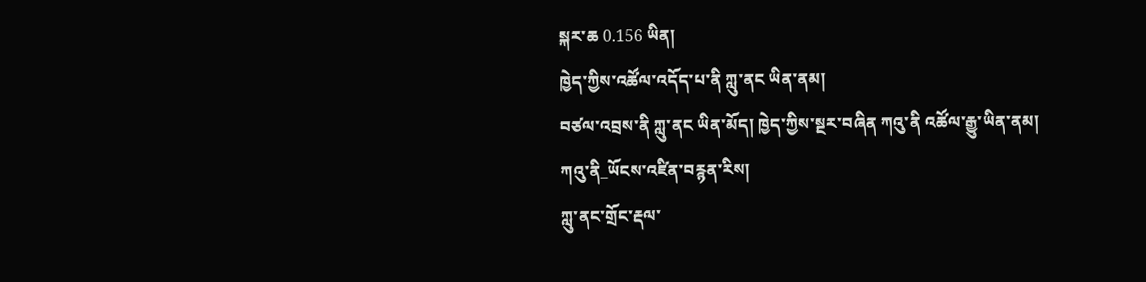སྐར་ཆ 0.156 ཡིན།
ཁྱེད་ཀྱིས་འཚོལ་འདོད་པ་ནི ཀླུ་ནང ཡིན་ནམ།
བཙལ་འབྲས་ནི ཀླུ་ནང ཡིན་མོད། ཁྱེད་ཀྱིས་སྔར་བཞིན ཀའུ་ནི འཚོལ་རྒྱུ་ཡིན་ནམ།
ཀའུ་ནི_ཡོངས་འཛིན་བརྙན་རིས།
ཀླུ་ནང་གྲོང་རྡལ་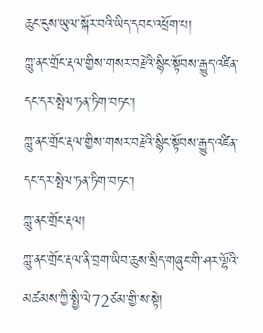ཆུང་ངུས་ཡུལ་སྐོར་བའི་ཡིད་དབང་འཕྲོག་པ།
ཀླུ་ནང་གྲོང་རྡལ་གྱིས་གསར་བརྗེའི་སྙིང་སྟོབས་རྒྱུད་འཛིན་དང་དར་སྤེལ་ཏན་ཏིག་བཏང་།
ཀླུ་ནང་གྲོང་རྡལ་གྱིས་གསར་བརྗེའི་སྙིང་སྟོབས་རྒྱུད་འཛིན་དང་དར་སྤེལ་ཏན་ཏིག་བཏང་།
ཀླུ་ནང་གྲོང་རྡལ།
ཀླུ་ནང་གྲོང་རྡལ་ནི་བྲག་ཡིབ་ཆུས་སྲིད་གཞུང་གི་ཤར་ལྷོའི་མཚམས་ཀྱི་སྤྱི་ལེ72ཙམ་གྱི་ས་སྟེ།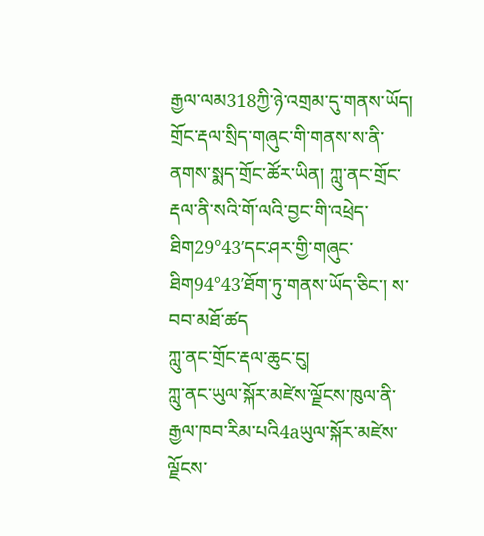རྒྱལ་ལམ318ཀྱི་ཉེ་འགྲམ་དུ་གནས་ཡོད། གྲོང་རྡལ་སྲིད་གཞུང་གི་གནས་ས་ནི་ནགས་སྨད་གྲོང་ཚོར་ཡིན། ཀླུ་ནང་གྲོང་རྡལ་ནི་སའི་གོ་ལའི་བྱང་གི་འཕྲེད་ཐིག29°43′དང་ཤར་གྱི་གཞུང་ཐིག94°43′ཐོག་ཏུ་གནས་ཡོད་ཅིང་། ས་བབ་མཐོ་ཚད
ཀླུ་ནང་གྲོང་རྡལ་ཆུང་ངུ།
ཀླུ་ནང་ཡུལ་སྐོར་མཛེས་ལྗོངས་ཁུལ་ནི་རྒྱལ་ཁབ་རིམ་པའི4aཡུལ་སྐོར་མཛེས་ལྗོངས་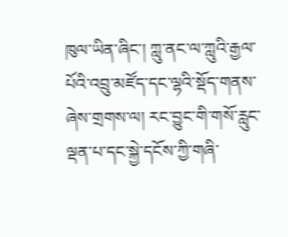ཁུལ་ཡིན་ཞིང་། ཀླུ་ནང་ལ་ཀླུའི་རྒྱལ་པོའི་འབྲུ་མཛོད་དང་ལྷའི་སྡོད་གནས་ཞེས་གྲགས་ལ། རང་བྱུང་གི་གསོ་རླུང་ལྡན་པ་དང་སྐྱེ་དངོས་ཀྱི་གཞི་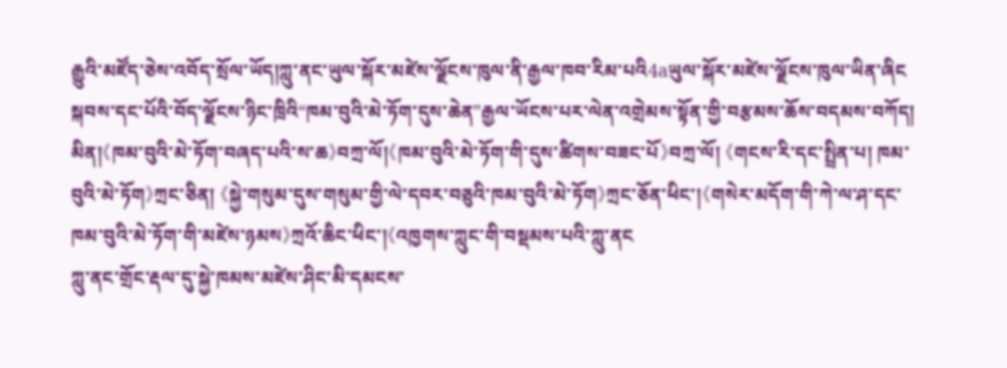རྒྱུའི་མཛོད་ཅེས་འབོད་སྲོལ་ཡོད།ཀླུ་ནང་ཡུལ་སྐོར་མཛེས་ལྗོངས་ཁུལ་ནི་རྒྱལ་ཁབ་རིམ་པའི4aཡུལ་སྐོར་མཛེས་ལྗོངས་ཁུལ་ཡིན་ཞིང
སྐབས་དང་པོའི་བོད་ལྗོངས་ཉིང་ཁྲིའི“ཁམ་བུའི་མེ་ཏོག་དུས་ཆེན”རྒྱལ་ཡོངས་པར་ལེན་འགྲེམས་སྟོན་གྱི་བརྩམས་ཆོས་བདམས་བཀོད།
མིན།《ཁམ་བུའི་མེ་ཏོག་བཞད་པའི་ས་ཆ》བཀྲ་ལོ།《ཁམ་བུའི་མེ་ཏོག་གི་དུས་ཚིགས་བཟང་པོ》བཀྲ་ལོ། 《གངས་རི་དང་སྤྲིན་པ། ཁམ་བུའི་མེ་ཏོག》ཀྲང་ཅིན། 《སྐྱེ་གསུམ་དུས་གསུམ་གྱི་ལེ་དབར་བཅུའི་ཁམ་བུའི་མེ་ཏོག》ཀྲང་ཅོན་ཕིང་།《གསེར་མདོག་གི་ཀེ་ལ་ཤ་དང་ཁམ་བུའི་མེ་ཏོག་གི་མཛེས་ཉམས》ཀྲའོ་ཆིང་ཕིང་།《འཁྱགས་ཀླུང་གི་བསྡམས་པའི་ཀླུ་ནང
ཀླུ་ནང་གྲོང་རྡལ་དུ་སྐྱེ་ཁམས་མཛེས་ཤིང་མི་དམངས་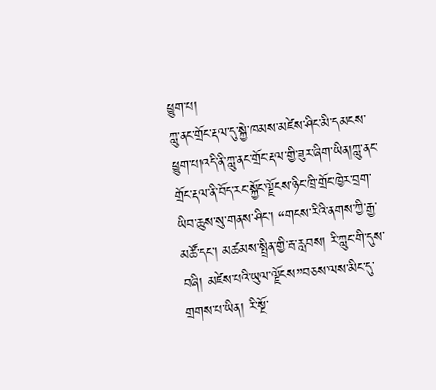ཕྱུག་པ།
ཀླུ་ནང་གྲོང་རྡལ་དུ་སྐྱེ་ཁམས་མཛེས་ཤིང་མི་དམངས་ཕྱུག་པ།འདི་ནི་ཀླུ་ནང་གྲོང་རྡལ་གྱི་ཟུར་ཞིག་ཡིན།ཀླུ་ནང་གྲོང་རྡལ་ནི་བོད་རང་སྐྱོང་ལྗོངས་ཉིང་ཁྲི་གྲོང་ཁྱེར་བྲག་ཡིབ་ཆུས་སུ་གནས་ཤིང་། “གངས་རིའི་ནགས་ཀྱི་རྒྱ་མཚོ་དང་། མཚམས་སྤྲིན་གྱི་རྦ་རླབས། རི་ཀླུང་གི་དུས་བཞི། མཛེས་པའི་ཡུལ་ལྗོངས”བཅས་ལས་མིང་དུ་གྲགས་པ་ཡིན། རི་སྔོ་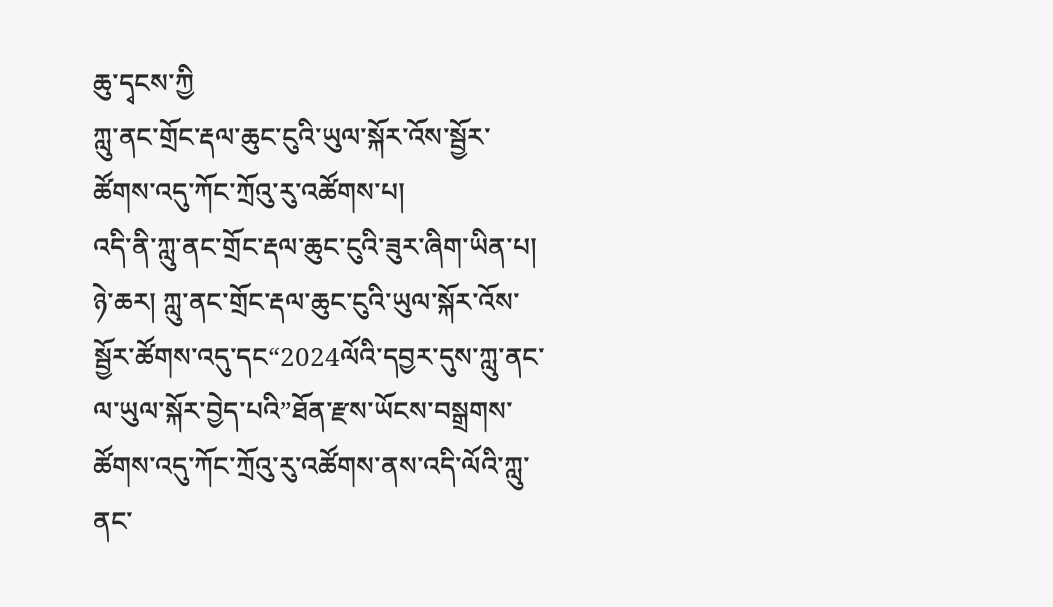ཆུ་དྭངས་ཀྱི
ཀླུ་ནང་གྲོང་རྡལ་ཆུང་ངུའི་ཡུལ་སྐོར་འོས་སྦྱོར་ཚོགས་འདུ་ཀོང་ཀྲོའུ་རུ་འཚོགས་པ།
འདི་ནི་ཀླུ་ནང་གྲོང་རྡལ་ཆུང་ངུའི་ཟུར་ཞིག་ཡིན་པ། ཉེ་ཆར། ཀླུ་ནང་གྲོང་རྡལ་ཆུང་ངུའི་ཡུལ་སྐོར་འོས་སྦྱོར་ཚོགས་འདུ་དང“2024ལོའི་དབྱར་དུས་ཀླུ་ནང་ལ་ཡུལ་སྐོར་བྱེད་པའི”ཐོན་རྫས་ཡོངས་བསྒྲགས་ཚོགས་འདུ་ཀོང་ཀྲོའུ་རུ་འཚོགས་ནས་འདི་ལོའི་ཀླུ་ནང་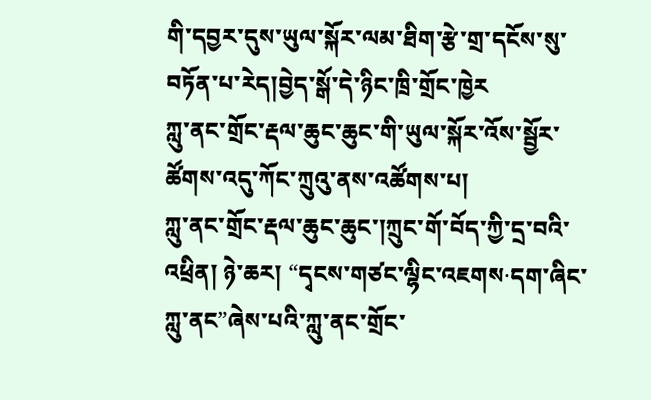གི་དབྱར་དུས་ཡུལ་སྐོར་ལམ་ཐིག་རྩེ་གྲ་དངོས་སུ་བཏོན་པ་རེད།བྱེད་སྒོ་དེ་ཉིང་ཁྲི་གྲོང་ཁྱེར
ཀླུ་ནང་གྲོང་རྡལ་ཆུང་ཆུང་གི་ཡུལ་སྐོར་འོས་སྦྱོར་ཚོགས་འདུ་ཀོང་ཀྲུའུ་ནས་འཚོགས་པ།
ཀླུ་ནང་གྲོང་རྡལ་ཆུང་ཆུང་།ཀྲུང་གོ་བོད་ཀྱི་དྲ་བའི་འཕྲིན། ཉེ་ཆར། “དྭངས་གཙང་ལྷིང་འཇགས·དག་ཞིང་ཀླུ་ནང”ཞེས་པའི་ཀླུ་ནང་གྲོང་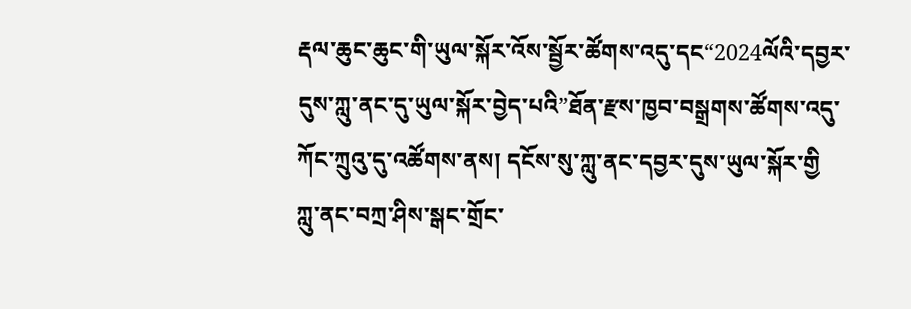རྡལ་ཆུང་ཆུང་གི་ཡུལ་སྐོར་འོས་སྦྱོར་ཚོགས་འདུ་དང“2024ལོའི་དབྱར་དུས་ཀླུ་ནང་དུ་ཡུལ་སྐོར་བྱེད་པའི”ཐོན་རྫས་ཁྱབ་བསྒྲགས་ཚོགས་འདུ་ཀོང་ཀྲུའུ་དུ་འཚོགས་ནས། དངོས་སུ་ཀླུ་ནང་དབྱར་དུས་ཡུལ་སྐོར་གྱི
ཀླུ་ནང་བཀྲ་ཤིས་སྒང་གྲོང་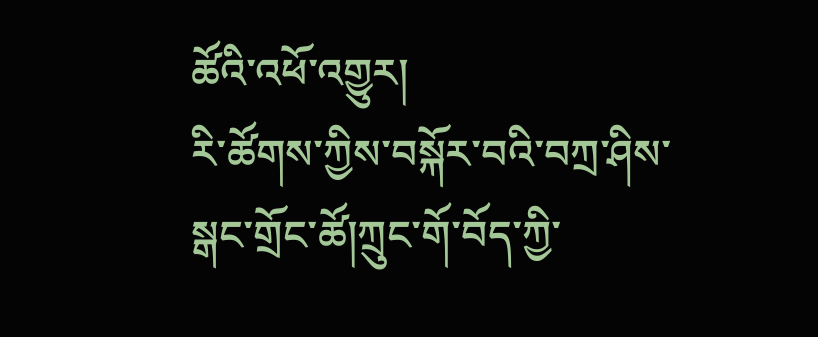ཚོའི་འཕོ་འགྱུར།
རི་ཚོགས་ཀྱིས་བསྐོར་བའི་བཀྲ་ཤིས་སྒང་གྲོང་ཚོ།ཀྲུང་གོ་བོད་ཀྱི་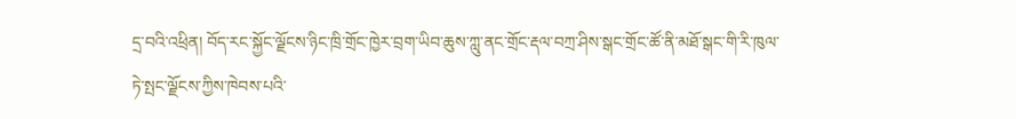དྲ་བའི་འཕྲིན། བོད་རང་སྐྱོང་ལྗོངས་ཉིང་ཁྲི་གྲོང་ཁྱེར་བྲག་ཡིབ་ཆུས་ཀླུ་ནང་གྲོང་རྡལ་བཀྲ་ཤིས་སྒང་གྲོང་ཚོ་ནི་མཐོ་སྒང་གི་རི་ཁུལ་ཏེ་སྤང་ལྗོངས་ཀྱིས་ཁེབས་པའི་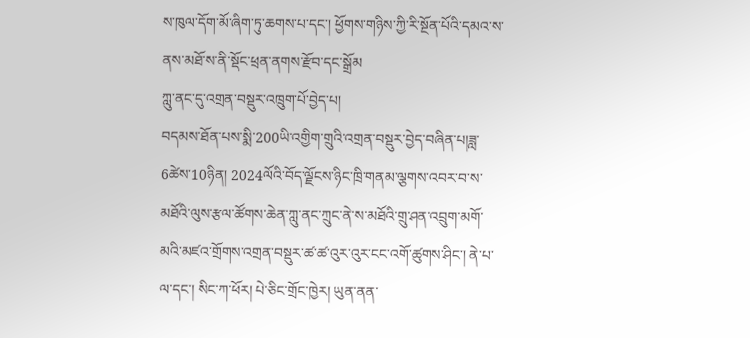ས་ཁུལ་དོག་མོ་ཞིག་ཏུ་ཆགས་པ་དང་། ཕྱོགས་གཉིས་ཀྱི་རི་སྔོན་པོའི་དམའ་ས་ནས་མཐོ་ས་ནི་སྡོང་ཕྲན་ནགས་རྫོབ་དང་སྒྲོམ
ཀླུ་ནང་དུ་འགྲན་བསྡུར་འཁྲུག་པོ་བྱེད་པ།
བདམས་ཐོན་པས་སྨི་200ཡི་འགྱིག་གྲུའི་འགྲན་བསྡུར་བྱེད་བཞིན་པ།ཟླ་6ཚེས་10ཉིན། 2024ལོའི་བོད་ལྗོངས་ཉིང་ཁྲི་གནམ་ལྕགས་འབར་བ་ས་མཐོའི་ལུས་རྩལ་ཚོགས་ཆེན་ཀླུ་ནང་ཀྲུང་ནེ་ས་མཐོའི་གྲུ་ཤན་འབྲུག་མགོ་མའི་མཛའ་གྲོགས་འགྲན་བསྡུར་ཚ་ཚ་འུར་འུར་ངང་འགོ་ཚུགས་ཤིང་། ནེ་པ་ལ་དང་། སིང་ཀ་ཕོར། པེ་ཅིང་གྲོང་ཁྱེར། ཡུན་ནན་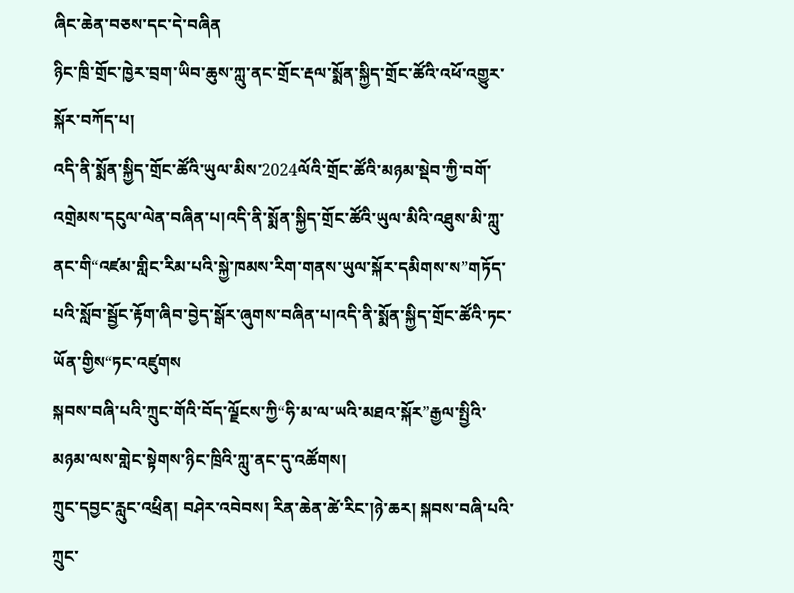ཞིང་ཆེན་བཅས་དང་དེ་བཞིན
ཉིང་ཁྲི་གྲོང་ཁྱེར་བྲག་ཡིབ་ཆུས་ཀླུ་ནང་གྲོང་རྡལ་སྨོན་སྐྱིད་གྲོང་ཚོའི་འཕོ་འགྱུར་སྐོར་བཀོད་པ།
འདི་ནི་སྨོན་སྐྱིད་གྲོང་ཚོའི་ཡུལ་མིས་2024ལོའི་གྲོང་ཚོའི་མཉམ་སྡེབ་ཀྱི་བགོ་འགྲེམས་དངུལ་ལེན་བཞིན་པ།འདི་ནི་སྨོན་སྐྱིད་གྲོང་ཚོའི་ཡུལ་མིའི་འཐུས་མི་ཀླུ་ནང་གི“འཛམ་གླིང་རིམ་པའི་སྐྱེ་ཁམས་རིག་གནས་ཡུལ་སྐོར་དམིགས་ས”གཏོད་པའི་སློབ་སྦྱོང་རྟོག་ཞིབ་བྱེད་སྒོར་ཞུགས་བཞིན་པ།འདི་ནི་སྨོན་སྐྱིད་གྲོང་ཚོའི་ཏང་ཡོན་གྱིས“ཏང་འཛུགས
སྐབས་བཞི་པའི་ཀྲུང་གོའི་བོད་ལྗོངས་ཀྱི“ཧི་མ་ལ་ཡའི་མཐའ་སྐོར”རྒྱལ་སྤྱིའི་མཉམ་ལས་གླེང་སྟེགས་ཉིང་ཁྲིའི་ཀླུ་ནང་དུ་འཚོགས།
ཀྲུང་དབྱང་རླུང་འཕྲིན། བཤེར་འབེབས། རིན་ཆེན་ཚེ་རིང་།ཉེ་ཆར། སྐབས་བཞི་པའི་ཀྲུང་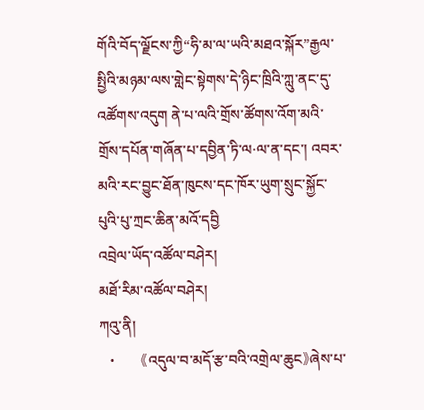གོའི་བོད་ལྗོངས་ཀྱི“ཧི་མ་ལ་ཡའི་མཐའ་སྐོར”རྒྱལ་སྤྱིའི་མཉམ་ལས་གླེང་སྟེགས་དེ་ཉིང་ཁྲིའི་ཀླུ་ནང་དུ་འཚོགས་འདུག ནེ་པ་ལའི་གྲོས་ཚོགས་འོག་མའི་གྲོས་དཔོན་གཞོན་པ་དབྱིན་ཏི་ལ·ལ་ན་དང་། འབར་མའི་རང་བྱུང་ཐོན་ཁུངས་དང་ཁོར་ཡུག་སྲུང་སྐྱོང་པུའི་པུ་ཀྲང་ཆིན་མའོ་དབྱི
འབྲེལ་ཡོད་འཚོལ་བཤེར།
མཐོ་རིམ་འཚོལ་བཤེར།
ཀའུ་ནི།
  •     《འདུལ་བ་མདོ་རྩ་བའི་འགྲེལ་ཆུང》ཞེས་པ་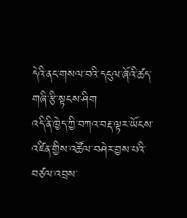དེའི་ནང་གསལ་བའི་དངུལ་ཞོའི་ཚད་གཞི་རྩི་སྟངས་ཤིག
འདི་ནི་ཁྱེད་ཀྱི་བཀའ་བརྡ་ལྟར་ཡོངས་འཛིན་གྱིས་འཚོལ་བཤེར་བྱས་པའི་བཙལ་འབྲས་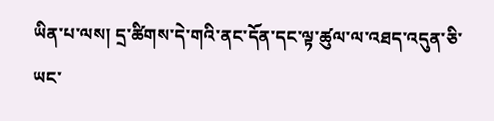ཡིན་པ་ལས། དྲ་ཚིགས་དེ་གའི་ནང་དོན་དང་ལྟ་ཚུལ་ལ་འཐད་འདུན་ཅི་ཡང་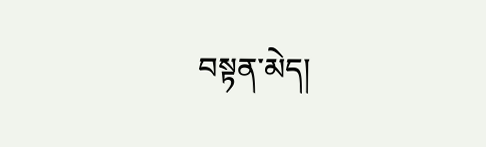བསྟན་མེད།